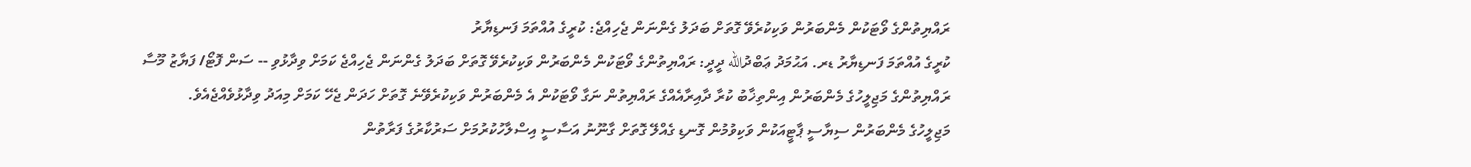ރައްޔިތުންގެ ވޯޓަކުން މެންބަރުން ވަކިކުރެވޭ ގޮތަށް ބަދަލު ގެންނަން ޖެހިއްޖެ: ކުރީގެ އުއްތަމަ ފަނޑިޔާރު
ކުރީގެ އުއްތަމަ ފަނޑިޔާރު ޑރ. އަޙުމަދު ޢަބްދުالله ދީދީ: ރައްޔިތުންގެ ވޯޓަކުން މެންބަރުން ވަކިކުރެވޭ ގޮތަށް ބަދަލު ގެންނަން ޖެހިއްޖެ ކަމަށް ވިދާޅުވި -- ސަން ފޮޓޯ/ ފަޔާޒު މޫސާ
ރައްޔިތުންގެ މަޖިލީހުގެ މެންބަރުން އިންތިޚާބު ކުރާ ދާއިރާއެއްގެ ރައްޔިތުން ނަގާ ވޯޓަކުން އެ މެންބަރުން ވަކިކުރެވޭނެ ގޮތަށް ހަދަން ޖެހޭ ކަމަށް މިއަދު ވިދާޅުވެއްޖެއެވެ.
މަޖިލީހުގެ މެންބަރުން ސިޔާސީ ޕާޓީއަކުން ވަކިވުމުން ގޮނޑި ގެއްލޭ ގޮތަށް ގާނޫނު އަސާސީ އިސްލާހުކުރުމަށް ސަރުކާރުގެ ފަރާތުން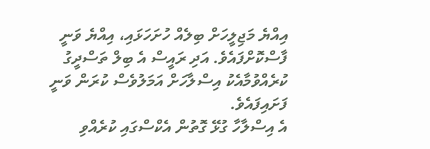އިއްޔެ މަޖިލީހަށް ބިލެއް ހުށަހަޅައި، އިއްޔެ ވަނީ ފާސްކޮށްފައެވެ. އަދި ރައީސް އެ ބިލް ތަސްދީގު ކުރެއްވުމާއެކު އިސްލާހަށް އަމަލުވެސް ކުރަން ވަނީ ފަށައިފައެވެ.
އެ އިސްލާހާ ގުޅޭ ގޮތުން އެކްސްގައި ކުރެއްވި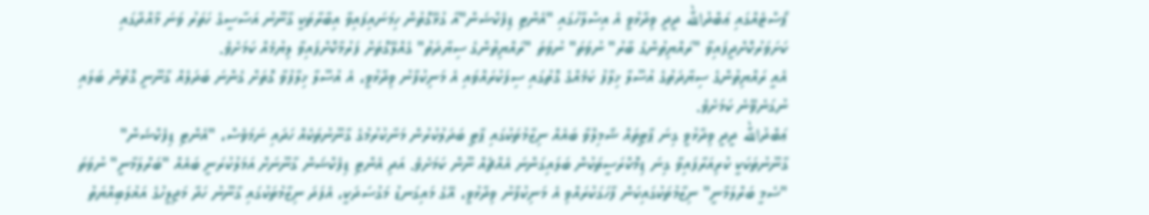ޕޯސްޓެއްގައި ޢަބްދުالله ދީދީ ވިދާޅުވީ އެ އިސްލާހުގައި "އެންޓި ޑިފެކްޝަން"އާ ގުޅޭގޮތުން ހިމަނައިފައިވާ އިބާރާތަކީ ގާނޫނު އަސާސީގެ ހަތަރު ވަނަ މާއްދާގައި ކަށަވަރުކޮށްދީފައިވާ "ރައްޔިތުންގެ ބާރު" ނުވަތަ" ނުވަތަ "ރައްޔިތުންގެ ސިޔާދަތު" ގެއްލޭގޮތަށް ފަރުމާކޮށްފައިވާ ލިޔުމެއް ކަމަށެވެ.
އެއީ ރައްޔިތުންގެ ސިޔާދަތުގެ އުސޫލާ ޚިލާފު ކަމެއްގެ ގޮތުގައި ސިފަކުރައްވައި އެ މަނިކުފާނު ވިދާޅުވީ، އެ އުސޫލާ ޚިލާފުވާ ގޮތަށް ގެންނަ ބަދަލެއް ގާނޫނީ ގޮތުން ބަލައި ނުގަނެވޭނެ ކަމަށެވެ.
ޢަބްދުالله ދީދީ ވިދާޅުވީ ގިނަ ޕާޓީތައް ޝާމިލްވާ ބައެއް ނިޒާމުތަކުގައި ޕާޓީ ބަދަލުކުރުން މަނާކުރުމުގެ ގާނޫނުތަކެއް ހަދައި ނަމަވެސް، "އެންޓި ޑިފެކްޝަން" ގާނޫނުތަކަކީ ކުރިއަރާފައިވާ ގިނަ ޑިމޮކްރަސީތަކުން ބަލައިގަންނަ އެއްޗެއް ނޫން ކަމަށެވެ. އަދި އެންޓި ޑިފެކްޝަން ގާނޫނަށް އަމަލުކުރަނީ ބައެއް "ބަރްލަމާނީ" ނުވަތަ "ސެމީ ބަރްލަމާނީ" ނިޒާމުތަކުގައިކަން ފާހަގަކުރައްވި އެ މަނިކުފާނު ވިދާޅުވީ، އޭގެ މައިގަނޑު މަގުސަދަކީ، އެފަދަ ނިޒާމުތަކުގައި ގާނޫނު ހަދާ މަޖިލީހުގެ އަޣުލަބިއްޔަތު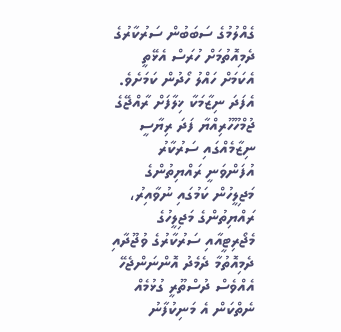ގެއްލުމުގެ ސަބަބުން ސަރުކާރުގެ ދެމިއޮތުމަށް ހުރަސް އެޅޭތީ އެކަމަށް ހައްލު ހޯދުން ކަމަށެވެ.
އެފަދަ ނިޒާމަކާ ޚިލާފަށް ރާއްޖޭގެ ޖުމްހޫހޫރިއްޔާ ފަދަ ރިޔާސީ ނިޒާމެއްގައި ސަރުކާރު އުފަންވަނީ ރައްޔިތުންގެ މަޖިލީހުން ކަމުގައި ނުވާއިރު، ރައްޔިތުންގެ މަޖިލީހުގެ މެޖޯރިޓީއާއި ސަރުކާރުގެ ވުޖޫދާއި ދެމިއޮތުމާ ދެމެދު އޮންނަންޖެހޭ އެއްވެސް ދުސްތޫރީ ގުޅުމެއް ނެތްކަން އެ މަނިކުފާނު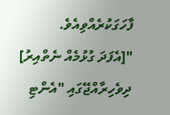ފާހަގަކުރެއްވިއެވެ.
"[އެފަދަ ގުޅުމެއް ނެތްއިރު] ދިވެހިރާއްޖޭގައި "އެންޓި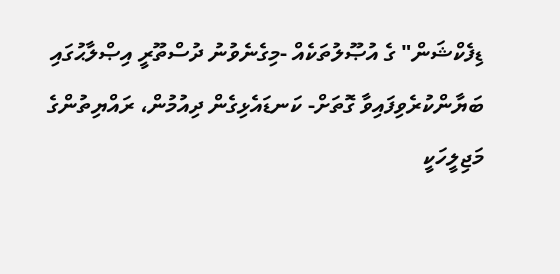ޑިފެކްޝަން" ގެ އުޞޫލުތަކެއް -މިގެނެވުނު ދުސްތޫރީ އިޞްލާޙުގައި ބަޔާންކުރެވިފައިވާ ގޮތަށް- ކަނޑައެޅިގެން ދިއުމުން، ރައްޔިތުންގެ މަޖިލީހަކީ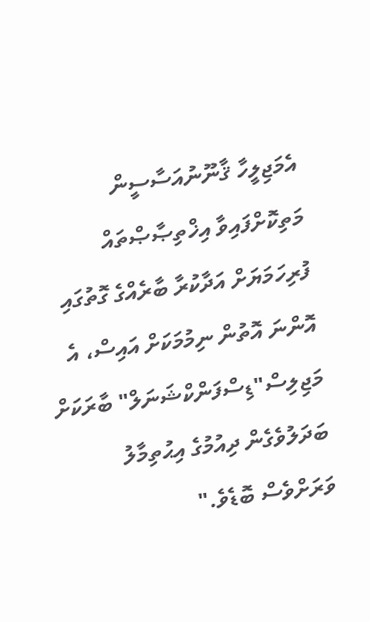އެމަޖިލީހާ ޤާނޫނުއަސާސީން މަތިކޮށްފައިވާ އިޚްތިޞާޞްތައް ފުރިހަމަޔަށް އަދާކުރާ ބާރެއްގެ ގޮތުގައި އޮންނަ އޮތުން ނިމުމަކަށް އައިސް، އެ މަޖިލިސް"ޑިސްފަންކްޝަނަލް" ބާރަކަށް ބަދަލުވެގެން ދިއުމުގެ އިޙުތިމާލު ވަރަށްވެސް ބޮޑެވެ."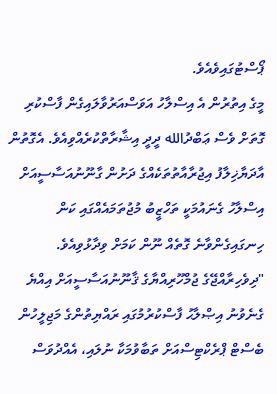ޕޯސްޓުގައިވެއެވެ.
މީގެ އިތުރުން އެ އިސްލާހު އަވަސްއަރުވާލައިގެން ފާސްކުރި ގޮތަށް ވެސް ޢަބްދުالله ދީދީ އިޝާރާތްކުރެއްވިއެވެ. އެގޮތުން އާދަޔާޚިލާފު އިޖުރާއާތުތަކެއްގެ ދަށުން ގާނޫނުއަސާސީއަށް އިސްލާހު ގެނައުމަކީ ތަހްޒީބު މުޖުތަމައެއްގައި ކަން ހިނގައިގެންވާނެ ގޮތެއް ނޫން ކަމަށް ވިދާޅުވިއެވެ.
"ދިވެހިރާއްޖޭގެ ޖުމްހޫރިއްޔާގެ ޤާނޫނުއަސާސީއަށް އިއްޔެ ގެނެވުނު އިޞްލާޙު ފާސްކުރުމުގައި ރައްޔިތުންގެ މަޖިލީހުން ބެސްޓް ޕްރެކްޓިސްއަށް ތަބާވުމަކާ ނުލައި، އެއްދުވަސް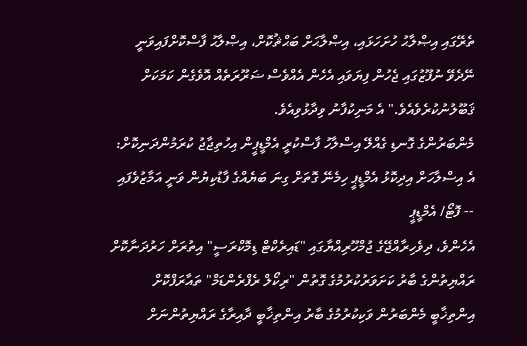ތެރޭގައި އިޞްލާޙު ހުށަހަޅައި، އިޞްލާޙަށް ބަޙްޘުކޮށް، އިޞްލާޙު ފާސްކޮށްފައިވަނީ ނޭދެވޭ ނުފޫޒުގައި ޖެހުން ފިޔަވައި އެހެން އެއްވެސް ޟަރޫރަތެއް އޮވެގެން ކަމަކަށް ޤަބޫލުނުކުރެވެއެވެ." އެ މަނިކުފާނު ވިދާޅުވިއެވެ.
މެންބަރުންގެ ގޮނޑި ގެއްލޭ އިސްލާހު ފާސްކުރީ އެމްޑީޕީން އިހުތިޖާޖު ކުރަމުންދަނިކޮށް: އެ އިސްލާހަށް އިދިކޮޅު އެމްޑީޕީ ހިމެނޭ ގޮތަށް ގިނަ ބަޔެއްގެ ފާޑުކިޔުން ވަނީ އަމާޒުވެފައި -- ފޮޓޯ/ އެމްޑީޕީ
އެހެންވެ، ދިވެހިރާއްޖޭގެ ޖުމްހޫރިއްޔާގައި "ޑައިރެކްޓް ޑިމޮކްރަސީ" އިތުރަށް ހަރުދަނާކޮށް ރައްޔިތުންގެ ބާރު ކަށަވަރުކުރުމުގެ ގޮތުން "ރިކޯލް ރެފްރެންޑަމް" ތައާރަފްކޮށް އިންތިޚާބީ މެންބަރުން ވަކިކުރުމުގެ ބާރު އިންތިޚާބީ ދާއިރާގެ ރައްޔިތުންނަށް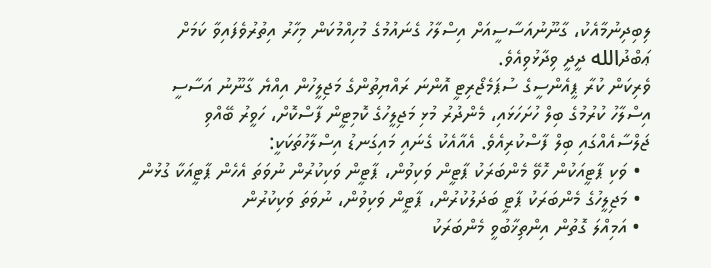ލިބިދިނުމާއެކު، ގާނޫނުއަސާސީއަށް އިސްލާހު ގެނައުމުގެ މުހިއްމުކަން މިހާރު އިތުރުވެފައިވާ ކަމަށް ޢަބްދުالله ދީދީ ވިދާޅުވިއެވެ.
ވެރިކަން ކުރާ ޕީއެންސީގެ ސުޕަމެޖޯރިޓީ އޮންނަ ރައްޔިތުންގެ މަޖިލީހުން އިއްޔެ ގާނޫނު އަސާސީ އިސްލާހު ކުރުމުގެ ބިލް ހުށަހަޅައި، މެންދުރު މުޅި މަޖިލީހުގެ ކޮމިޓީން ފާސްކޮށް، ހަވީރު ބޭއްވި ޖަލްސާއެއްގައި ބިލް ފާސްކުރިއެވެ. އެއާއެކު ގެނައި މައިގަނޑު އިސްލާހުތަކަކީ:
  • ވަކި ޕާޓީއަކުން ހޮވޭ މެންބަރަކު ޕާޓީން ވަކިވުން، ޕާޓީން ވަކިކުރުން ނުވަތަ އެހެން ޕާޓީއަކާ ގުޅުން
  • މަޖިލީހުގެ މެންބަރަކު ޕާޓީ ބަދަލުކުރުން، ޕާޓީން ވަކިވުން، ނުވަތަ ވަކިކުރުން
  • އަމިއްލަ ގޮތުން އިންތިޚާބުވީ މެންބަރަކު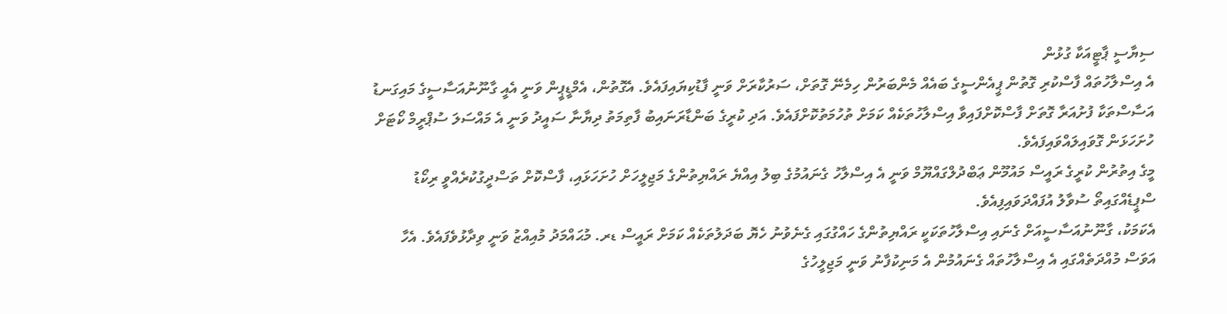ސިޔާސީ ޕާޓީއަކާ ގުޅުން
އެ އިސްލާހުތައް ފާސްކުރި ގޮތުން ޕީއެންސީގެ ބައެއް މެންބަރުން ހިމެނޭ ގޮތަށް، ސަރުކާރަށް ވަނީ ފާޑުކިޔައިފައެވެ. އެގޮތުން، އެމްޑީޕީން ވަނީ އެއީ ގާނޫނުއަސާސީގެ މައިގަނޑު އަސާސްތަކާ ފުށުއަރާ ގޮތަށް ފާސްކޮށްފައިވާ އިސްލާހުތަކެއް ކަމަށް ތުހުމަތުކޮށްފައެވެ. އަދި ކުރީގެ ބަންޑާރަނައިބު ފާތިމަތު ދިޔާނާ ސައީދު ވަނީ އެ މައްސަލަ ސުޕްރީމް ކޯޓަށް ހުށަހަޅަން ގޮވައިލައްވައިފައެވެ.
މީގެ އިތުރުން ކުރީގެ ރައީސް މައުމޫން ޢަބްދުލްގައްޔޫމް ވަނީ އެ އިސްލާހު ގެނައުމުގެ ބިލު އިއްޔެ ރައްޔިތުންގެ މަޖިލީހަށް ހުށަހަޅައި، ފާސްކޮށް ތަސްދީގުކުރެއްވީ ރިކޯޑު ސްޕީޑެއްގައިތޯ ސުވާލު އުފައްދަވައިފިއެވެ.
އެކަމަކު، ގާނޫނުއަސާސީއަށް ގެނައި އިސްލާހުތަކަކީ ރައްޔިތުންގެ ހައްގުގައި ގެނެވުނު ހެޔޮ ބަދަލުތަކެއް ކަމަށް ރައީސް ޑރ. މުޙައްމަދު މުއިއްޒު ވަނީ ވިދާޅުވެފައެވެ. އެހާ އަވަސް މުއްދަތެއްގައި އެ އިސްލާހުތައް ގެނައުމުން އެ މަނިކުފާނު ވަނީ މަޖިލީހުގެ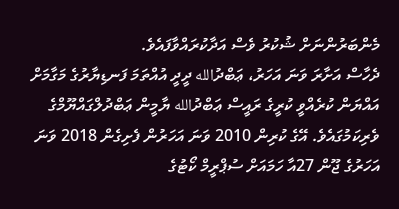މެންބަރުންނަށް ޝުކުރު ވެސް އަދާކުރައްވާފައެވެ.
ދެހާސް އަށާރަ ވަނަ އަހަރު، ޢަބްދުالله ދީދީ އުއްތަމަ ފަނޑިޔާރުގެ މަގާމަށް އައްޔަން ކުރެއްވީ ކުރީގެ ރައީސް ޢަބްދުالله ޔާމީން ޢަބްދުލްގައްޔޫމްގެ ވެރިކަމުގައެވެ. އޭގެ ކުރިން 2010 ވަނަ އަހަރުން ފެށިގެން 2018 ވަނަ އަހަރުގެ ޖޫން 27އާ ހަމައަށް ސުޕްރީމް ކޯޓުގެ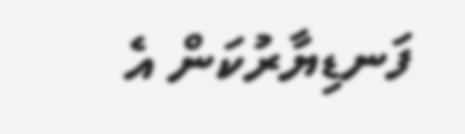ފަނޑިޔާރުކަން އެ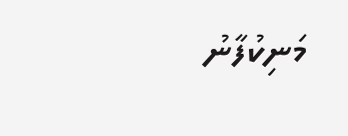މަނިކުފާނު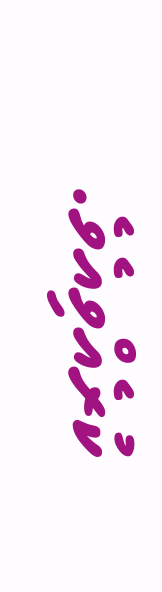ކުރެއްވިއެވެ.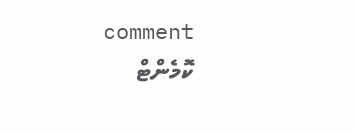comment ކޮމެންޓް